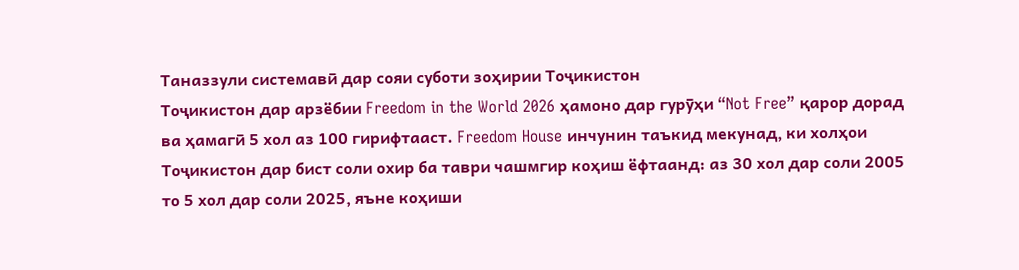Таназзули системавӣ дар сояи суботи зоҳирии Тоҷикистон
Тоҷикистон дар арзёбии Freedom in the World 2026 ҳамоно дар гурӯҳи “Not Free” қарор дорад ва ҳамагӣ 5 хол аз 100 гирифтааст. Freedom House инчунин таъкид мекунад, ки холҳои Тоҷикистон дар бист соли охир ба таври чашмгир коҳиш ёфтаанд: аз 30 хол дар соли 2005 то 5 хол дар соли 2025, яъне коҳиши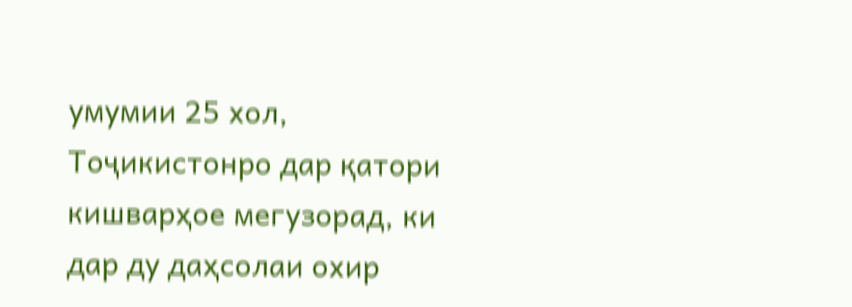умумии 25 хол, Тоҷикистонро дар қатори кишварҳое мегузорад, ки дар ду даҳсолаи охир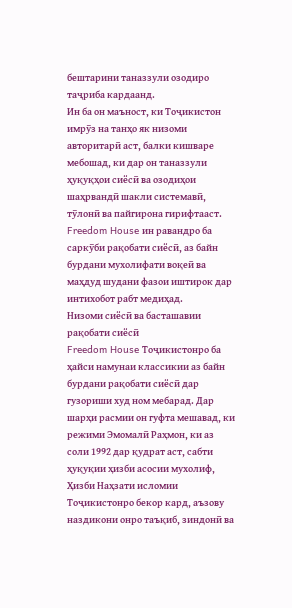бештарини таназзули озодиро таҷриба кардаанд.
Ин ба он маъност, ки Тоҷикистон имрӯз на танҳо як низоми авторитарӣ аст, балки кишваре мебошад, ки дар он таназзули ҳуқуқҳои сиёсӣ ва озодиҳои шаҳрвандӣ шакли системавӣ, тӯлонӣ ва пайгирона гирифтааст. Freedom House ин равандро ба саркӯби рақобати сиёсӣ, аз байн бурдани мухолифати воқеӣ ва маҳдуд шудани фазои иштирок дар интихобот рабт медиҳад.
Низоми сиёсӣ ва басташавии рақобати сиёсӣ
Freedom House Тоҷикистонро ба ҳайси намунаи классикии аз байн бурдани рақобати сиёсӣ дар гузориши худ ном мебарад. Дар шарҳи расмии он гуфта мешавад, ки режими Эмомалӣ Раҳмон, ки аз соли 1992 дар қудрат аст, сабти ҳуқуқии ҳизби асосии мухолиф, Ҳизби Наҳзати исломии Тоҷикистонро бекор кард, аъзову наздикони онро таъқиб, зиндонӣ ва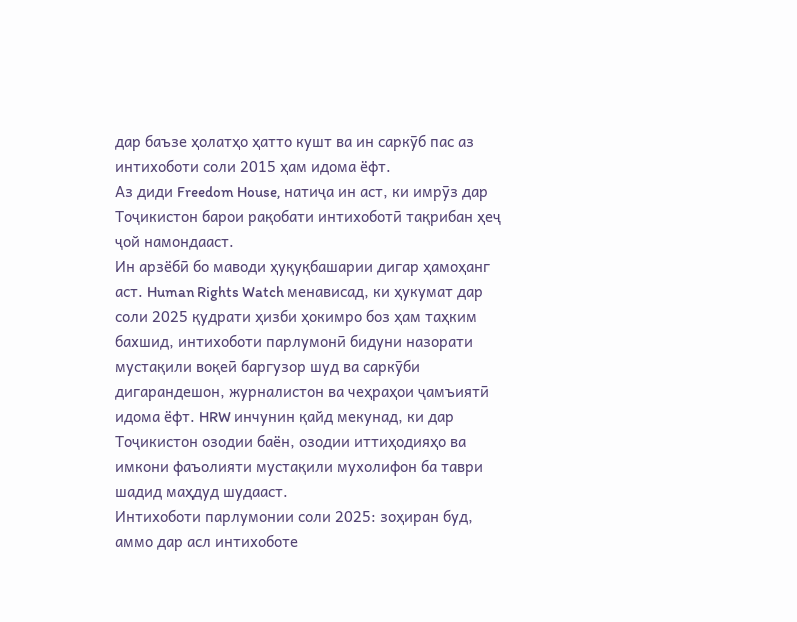дар баъзе ҳолатҳо ҳатто кушт ва ин саркӯб пас аз интихоботи соли 2015 ҳам идома ёфт.
Аз диди Freedom House, натиҷа ин аст, ки имрӯз дар Тоҷикистон барои рақобати интихоботӣ тақрибан ҳеҷ ҷой намондааст.
Ин арзёбӣ бо маводи ҳуқуқбашарии дигар ҳамоҳанг аст. Human Rights Watch менависад, ки ҳукумат дар соли 2025 қудрати ҳизби ҳокимро боз ҳам таҳким бахшид, интихоботи парлумонӣ бидуни назорати мустақили воқеӣ баргузор шуд ва саркӯби дигарандешон, журналистон ва чеҳраҳои ҷамъиятӣ идома ёфт. HRW инчунин қайд мекунад, ки дар Тоҷикистон озодии баён, озодии иттиҳодияҳо ва имкони фаъолияти мустақили мухолифон ба таври шадид маҳдуд шудааст.
Интихоботи парлумонии соли 2025: зоҳиран буд, аммо дар асл интихоботе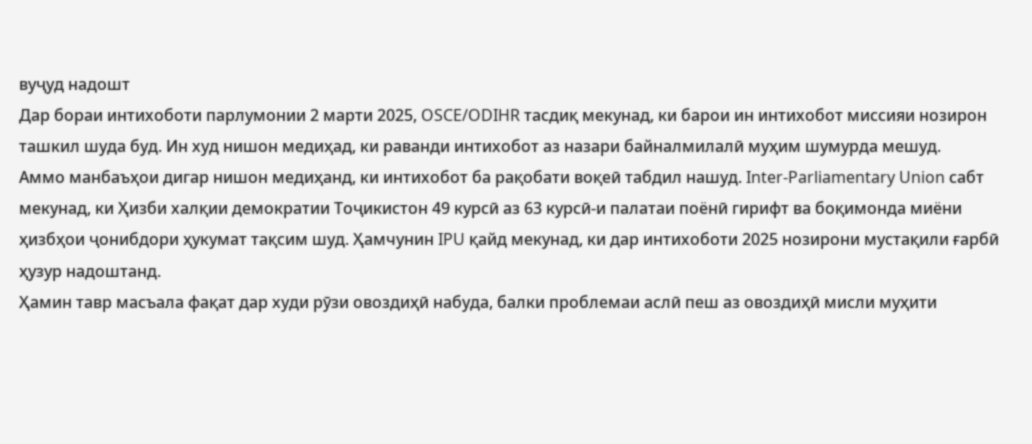вуҷуд надошт
Дар бораи интихоботи парлумонии 2 марти 2025, OSCE/ODIHR тасдиқ мекунад, ки барои ин интихобот миссияи нозирон ташкил шуда буд. Ин худ нишон медиҳад, ки раванди интихобот аз назари байналмилалӣ муҳим шумурда мешуд.
Аммо манбаъҳои дигар нишон медиҳанд, ки интихобот ба рақобати воқеӣ табдил нашуд. Inter-Parliamentary Union сабт мекунад, ки Ҳизби халқии демократии Тоҷикистон 49 курсӣ аз 63 курсӣ-и палатаи поёнӣ гирифт ва боқимонда миёни ҳизбҳои ҷонибдори ҳукумат тақсим шуд. Ҳамчунин IPU қайд мекунад, ки дар интихоботи 2025 нозирони мустақили ғарбӣ ҳузур надоштанд.
Ҳамин тавр масъала фақат дар худи рӯзи овоздиҳӣ набуда, балки проблемаи аслӣ пеш аз овоздиҳӣ мисли муҳити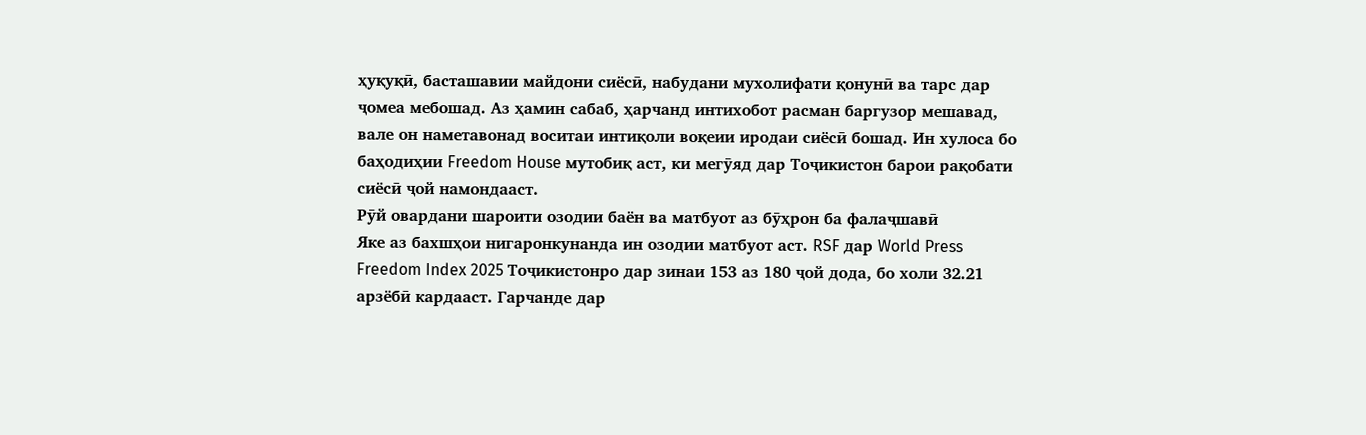ҳуқуқӣ, басташавии майдони сиёсӣ, набудани мухолифати қонунӣ ва тарс дар ҷомеа мебошад. Аз ҳамин сабаб, ҳарчанд интихобот расман баргузор мешавад, вале он наметавонад воситаи интиқоли воқеии иродаи сиёсӣ бошад. Ин хулоса бо баҳодиҳии Freedom House мутобиқ аст, ки мегӯяд дар Тоҷикистон барои рақобати сиёсӣ ҷой намондааст.
Рӯй овардани шароити озодии баён ва матбуот аз бӯҳрон ба фалаҷшавӣ
Яке аз бахшҳои нигаронкунанда ин озодии матбуот аст. RSF дар World Press Freedom Index 2025 Тоҷикистонро дар зинаи 153 аз 180 ҷой дода, бо холи 32.21 арзёбӣ кардааст. Гарчанде дар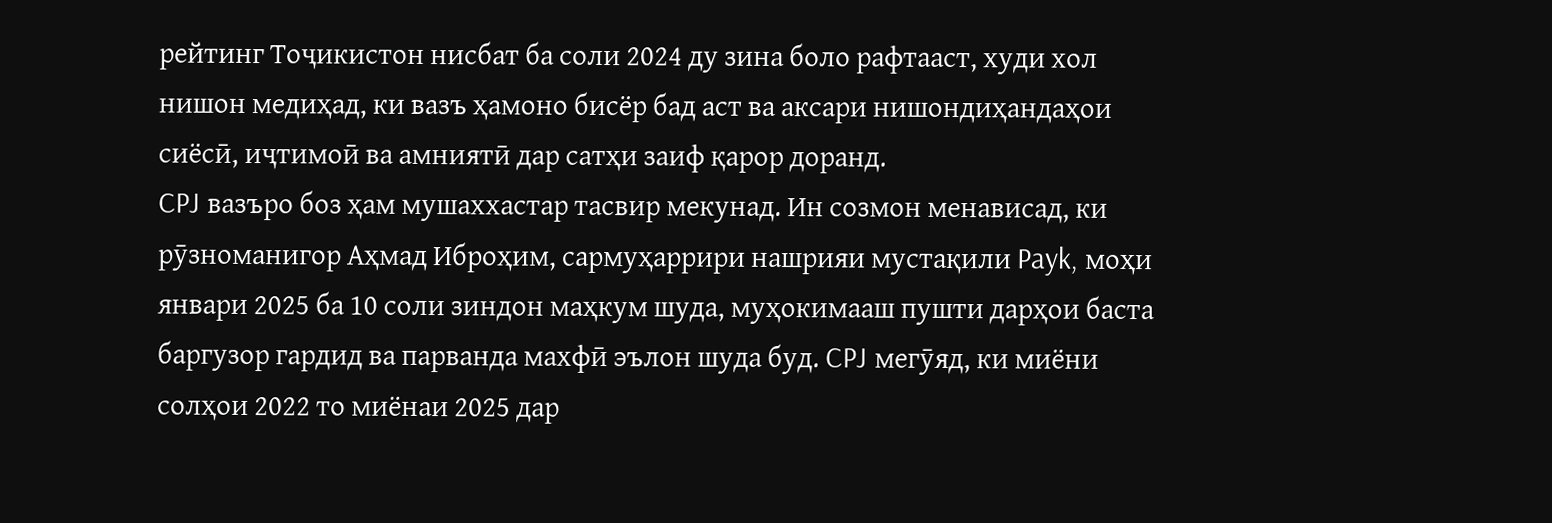рейтинг Тоҷикистон нисбат ба соли 2024 ду зина боло рафтааст, худи хол нишон медиҳад, ки вазъ ҳамоно бисёр бад аст ва аксари нишондиҳандаҳои сиёсӣ, иҷтимоӣ ва амниятӣ дар сатҳи заиф қарор доранд.
CPJ вазъро боз ҳам мушаххастар тасвир мекунад. Ин созмон менависад, ки рӯзноманигор Аҳмад Иброҳим, сармуҳаррири нашрияи мустақили Payk, моҳи январи 2025 ба 10 соли зиндон маҳкум шуда, муҳокимааш пушти дарҳои баста баргузор гардид ва парванда махфӣ эълон шуда буд. CPJ мегӯяд, ки миёни солҳои 2022 то миёнаи 2025 дар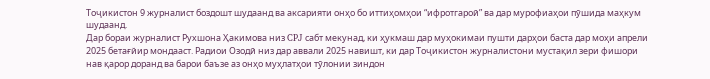Тоҷикистон 9 журналист боздошт шудаанд ва аксарияти онҳо бо иттиҳомҳои “ифротгароӣ” ва дар мурофиаҳои пӯшида маҳкум шудаанд.
Дар бораи журналист Рухшона Ҳакимова низ CPJ сабт мекунад, ки ҳукмаш дар муҳокимаи пушти дарҳои баста дар моҳи апрели 2025 бетағйир мондааст. Радиои Озодӣ низ дар аввали 2025 навишт, ки дар Тоҷикистон журналистони мустақил зери фишори нав қарор доранд ва барои баъзе аз онҳо муҳлатҳои тӯлонии зиндон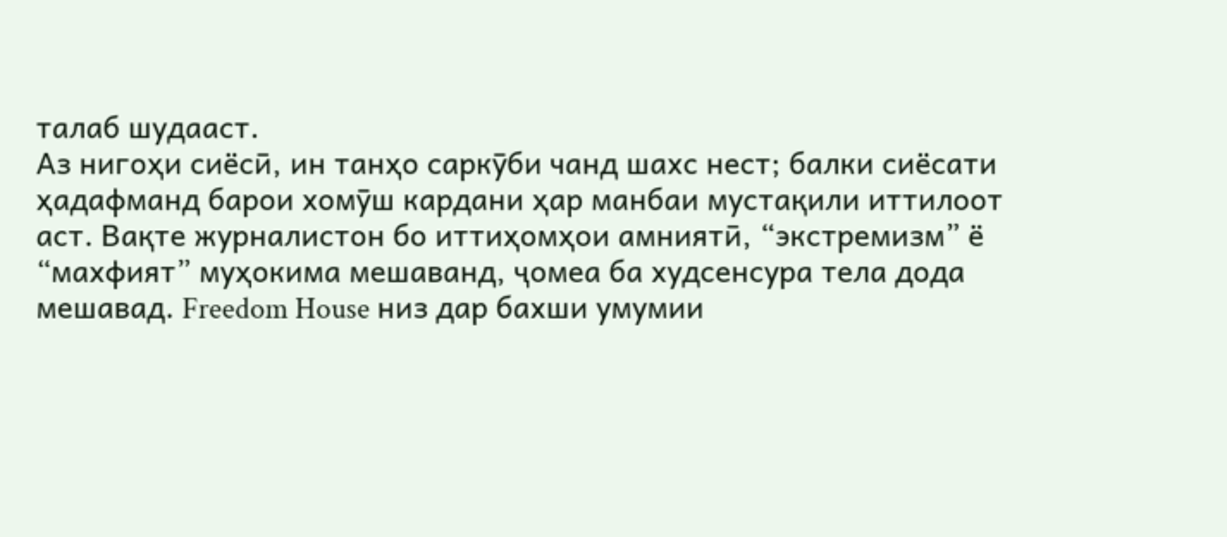талаб шудааст.
Аз нигоҳи сиёсӣ, ин танҳо саркӯби чанд шахс нест; балки сиёсати ҳадафманд барои хомӯш кардани ҳар манбаи мустақили иттилоот аст. Вақте журналистон бо иттиҳомҳои амниятӣ, “экстремизм” ё “махфият” муҳокима мешаванд, ҷомеа ба худсенсура тела дода мешавад. Freedom House низ дар бахши умумии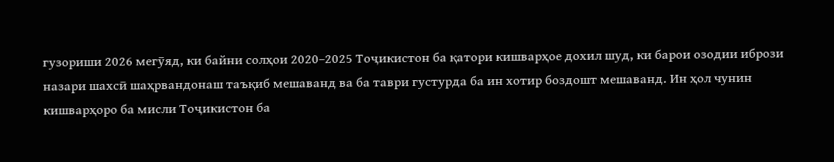гузориши 2026 мегӯяд, ки байни солҳои 2020–2025 Тоҷикистон ба қатори кишварҳое дохил шуд, ки барои озодии ибрози назари шахсӣ шаҳрвандонаш таъқиб мешаванд ва ба таври густурда ба ин хотир боздошт мешаванд. Ин ҳол чунин кишварҳоро ба мисли Тоҷикистон ба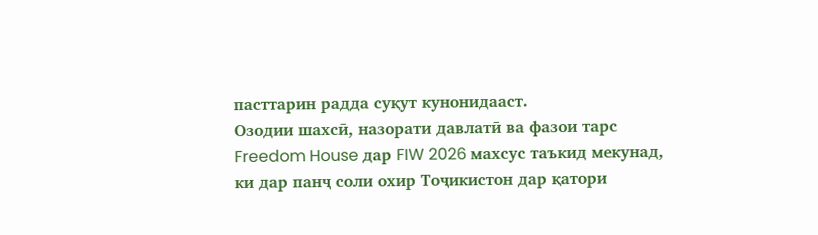пасттарин радда суқут кунонидааст.
Озодии шахсӣ, назорати давлатӣ ва фазои тарс
Freedom House дар FIW 2026 махсус таъкид мекунад, ки дар панҷ соли охир Тоҷикистон дар қатори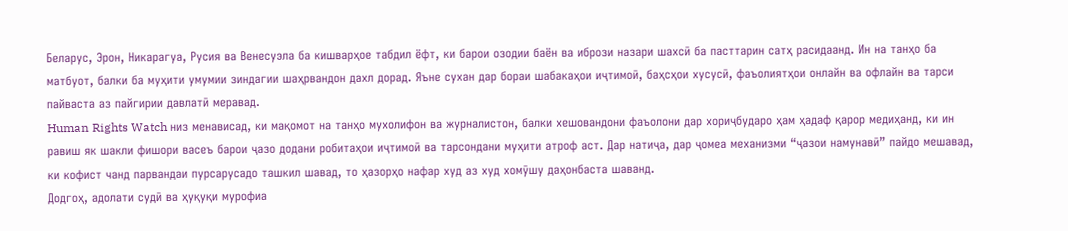Беларус, Эрон, Никарагуа, Русия ва Венесуэла ба кишварҳое табдил ёфт, ки барои озодии баён ва ибрози назари шахсӣ ба пасттарин сатҳ расидаанд. Ин на танҳо ба матбуот, балки ба муҳити умумии зиндагии шаҳрвандон дахл дорад. Яъне сухан дар бораи шабакаҳои иҷтимоӣ, баҳсҳои хусусӣ, фаъолиятҳои онлайн ва офлайн ва тарси пайваста аз пайгирии давлатӣ меравад.
Human Rights Watch низ менависад, ки мақомот на танҳо мухолифон ва журналистон, балки хешовандони фаъолони дар хориҷбударо ҳам ҳадаф қарор медиҳанд, ки ин равиш як шакли фишори васеъ барои ҷазо додани робитаҳои иҷтимоӣ ва тарсондани муҳити атроф аст. Дар натиҷа, дар ҷомеа механизми “ҷазои намунавӣ” пайдо мешавад, ки кофист чанд парвандаи пурсарусадо ташкил шавад, то ҳазорҳо нафар худ аз худ хомӯшу даҳонбаста шаванд.
Додгоҳ, адолати судӣ ва ҳуқуқи мурофиа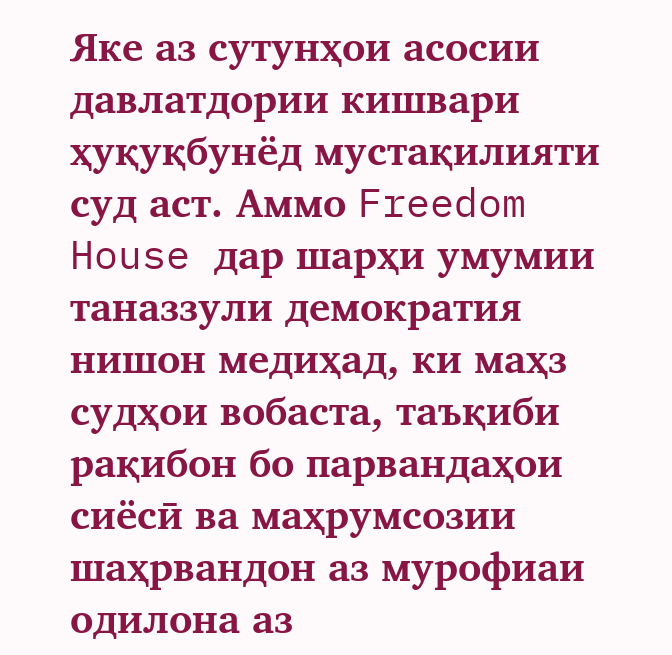Яке аз сутунҳои асосии давлатдории кишвари ҳуқуқбунёд мустақилияти суд аст. Аммо Freedom House дар шарҳи умумии таназзули демократия нишон медиҳад, ки маҳз судҳои вобаста, таъқиби рақибон бо парвандаҳои сиёсӣ ва маҳрумсозии шаҳрвандон аз мурофиаи одилона аз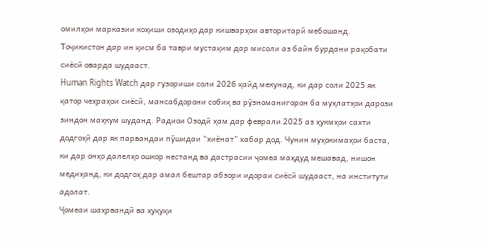омилҳои марказии коҳиши озодиҳо дар кишварҳои авторитарӣ мебошанд. Тоҷикистон дар ин қисм ба таври мустақим дар мисоли аз байн бурдани рақобати сиёсӣ оварда шудааст.
Human Rights Watch дар гузориши соли 2026 қайд мекунад, ки дар соли 2025 як қатор чеҳраҳои сиёсӣ, мансабдорони собиқ ва рӯзноманигорон ба муҳлатҳои дарози зиндон маҳкум шуданд. Радиои Озодӣ ҳам дар феврали 2025 аз ҳукмҳои сахти додгоҳӣ дар як парвандаи пӯшидаи “хиёнат” хабар дод. Чунин муҳокимаҳои баста, ки дар онҳо далелҳо ошкор нестанд ва дастрасии ҷомеа маҳдуд мешавад, нишон медиҳанд, ки додгоҳ дар амал бештар абзори идораи сиёсӣ шудааст, на институти адолат.
Ҷомеаи шаҳрвандӣ ва ҳуқуқи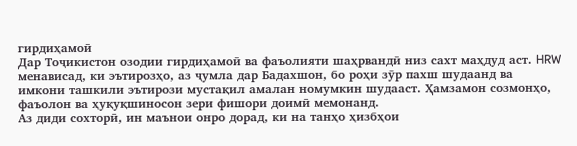гирдиҳамоӣ
Дар Тоҷикистон озодии гирдиҳамоӣ ва фаъолияти шаҳрвандӣ низ сахт маҳдуд аст. HRW менависад, ки эътирозҳо, аз ҷумла дар Бадахшон, бо роҳи зӯр пахш шудаанд ва имкони ташкили эътирози мустақил амалан номумкин шудааст. Ҳамзамон созмонҳо, фаъолон ва ҳуқуқшиносон зери фишори доимӣ мемонанд.
Аз диди сохторӣ, ин маънои онро дорад, ки на танҳо ҳизбҳои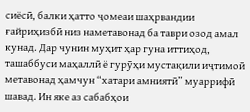сиёсӣ, балки ҳатто ҷомеаи шаҳрвандии ғайриҳизбӣ низ наметавонад ба таври озод амал кунад. Дар чунин муҳит ҳар гуна иттиҳод, ташаббуси маҳаллӣ ё гурӯҳи мустақили иҷтимоӣ метавонад ҳамчун “хатари амниятӣ” муаррифӣ шавад. Ин яке аз сабабҳои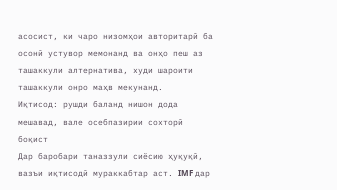асосист, ки чаро низомҳои авторитарӣ ба осонӣ устувор мемонанд ва онҳо пеш аз ташаккули алтернатива, худи шароити ташаккули онро маҳв мекунанд.
Иқтисод: рушди баланд нишон дода мешавад, вале осебпазирии сохторӣ боқист
Дар баробари таназзули сиёсию ҳуқуқӣ, вазъи иқтисодӣ мураккабтар аст. IMF дар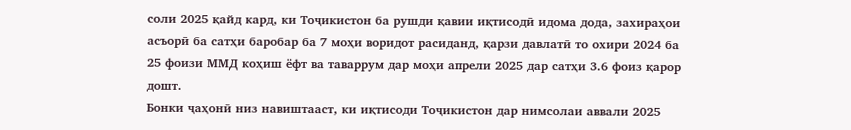соли 2025 қайд кард, ки Тоҷикистон ба рушди қавии иқтисодӣ идома дода, захираҳои асъорӣ ба сатҳи баробар ба 7 моҳи воридот расиданд, қарзи давлатӣ то охири 2024 ба 25 фоизи ММД коҳиш ёфт ва таваррум дар моҳи апрели 2025 дар сатҳи 3.6 фоиз қарор дошт.
Бонки ҷаҳонӣ низ навиштааст, ки иқтисоди Тоҷикистон дар нимсолаи аввали 2025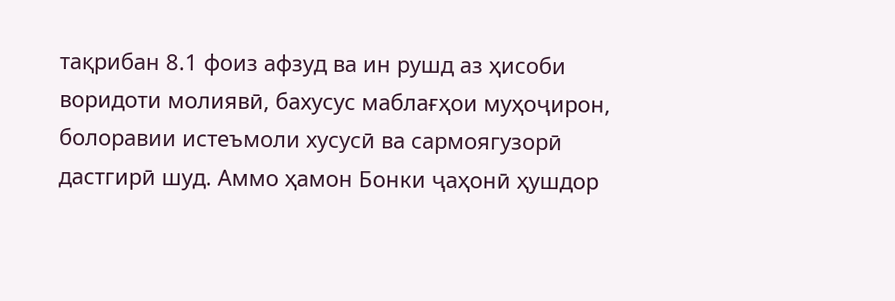тақрибан 8.1 фоиз афзуд ва ин рушд аз ҳисоби воридоти молиявӣ, бахусус маблағҳои муҳоҷирон, болоравии истеъмоли хусусӣ ва сармоягузорӣ дастгирӣ шуд. Аммо ҳамон Бонки ҷаҳонӣ ҳушдор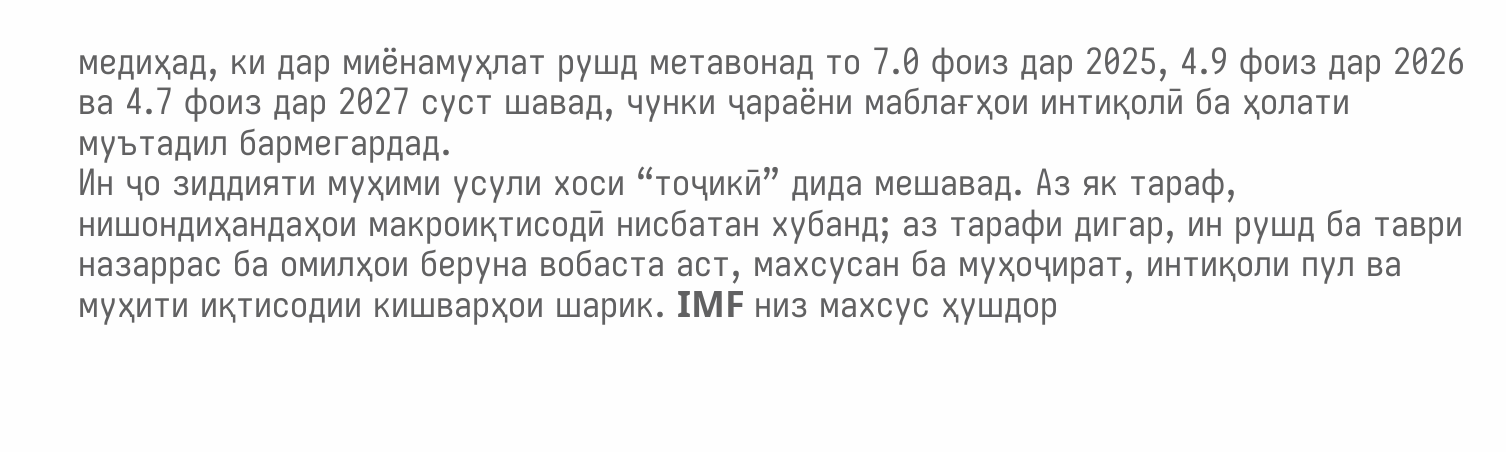медиҳад, ки дар миёнамуҳлат рушд метавонад то 7.0 фоиз дар 2025, 4.9 фоиз дар 2026 ва 4.7 фоиз дар 2027 суст шавад, чунки ҷараёни маблағҳои интиқолӣ ба ҳолати муътадил бармегардад.
Ин ҷо зиддияти муҳими усули хоси “тоҷикӣ” дида мешавад. Аз як тараф, нишондиҳандаҳои макроиқтисодӣ нисбатан хубанд; аз тарафи дигар, ин рушд ба таври назаррас ба омилҳои беруна вобаста аст, махсусан ба муҳоҷират, интиқоли пул ва муҳити иқтисодии кишварҳои шарик. IMF низ махсус ҳушдор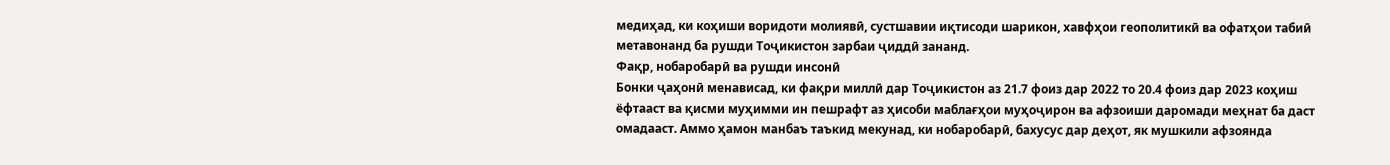медиҳад, ки коҳиши воридоти молиявӣ, сустшавии иқтисоди шарикон, хавфҳои геополитикӣ ва офатҳои табиӣ метавонанд ба рушди Тоҷикистон зарбаи ҷиддӣ зананд.
Фақр, нобаробарӣ ва рушди инсонӣ
Бонки ҷаҳонӣ менависад, ки фақри миллӣ дар Тоҷикистон аз 21.7 фоиз дар 2022 то 20.4 фоиз дар 2023 коҳиш ёфтааст ва қисми муҳимми ин пешрафт аз ҳисоби маблағҳои муҳоҷирон ва афзоиши даромади меҳнат ба даст омадааст. Аммо ҳамон манбаъ таъкид мекунад, ки нобаробарӣ, бахусус дар деҳот, як мушкили афзоянда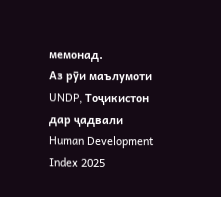мемонад.
Аз рӯи маълумоти UNDP, Тоҷикистон дар ҷадвали Human Development Index 2025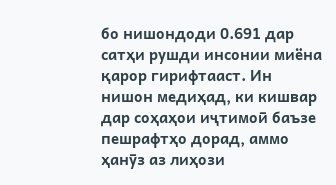бо нишондоди 0.691 дар сатҳи рушди инсонии миёна қарор гирифтааст. Ин нишон медиҳад, ки кишвар дар соҳаҳои иҷтимоӣ баъзе пешрафтҳо дорад, аммо ҳанӯз аз лиҳози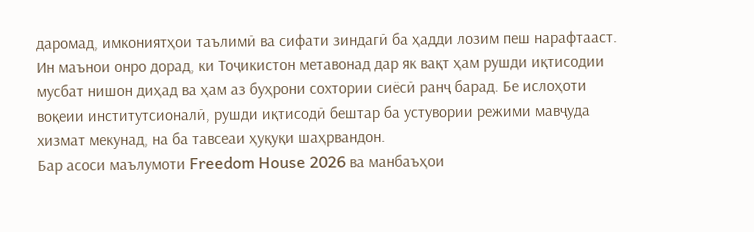даромад, имкониятҳои таълимӣ ва сифати зиндагӣ ба ҳадди лозим пеш нарафтааст.
Ин маънои онро дорад, ки Тоҷикистон метавонад дар як вақт ҳам рушди иқтисодии мусбат нишон диҳад ва ҳам аз буҳрони сохтории сиёсӣ ранҷ барад. Бе ислоҳоти воқеии институтсионалӣ, рушди иқтисодӣ бештар ба устувории режими мавҷуда хизмат мекунад, на ба тавсеаи ҳуқуқи шаҳрвандон.
Бар асоси маълумоти Freedom House 2026 ва манбаъҳои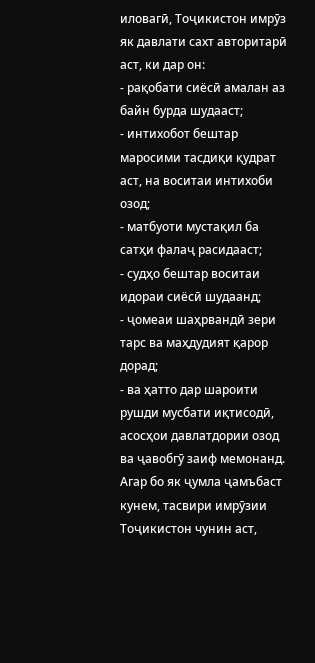иловагӣ, Тоҷикистон имрӯз як давлати сахт авторитарӣ аст, ки дар он:
- рақобати сиёсӣ амалан аз байн бурда шудааст;
- интихобот бештар маросими тасдиқи қудрат аст, на воситаи интихоби озод;
- матбуоти мустақил ба сатҳи фалаҷ расидааст;
- судҳо бештар воситаи идораи сиёсӣ шудаанд;
- ҷомеаи шаҳрвандӣ зери тарс ва маҳдудият қарор дорад;
- ва ҳатто дар шароити рушди мусбати иқтисодӣ, асосҳои давлатдории озод ва ҷавобгӯ заиф мемонанд.
Агар бо як ҷумла ҷамъбаст кунем, тасвири имрӯзии Тоҷикистон чунин аст,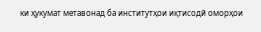ки ҳукумат метавонад ба институтҳои иқтисодӣ оморҳои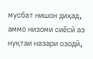мусбат нишон диҳад, аммо низоми сиёсӣ аз нуқтаи назари озодӣ,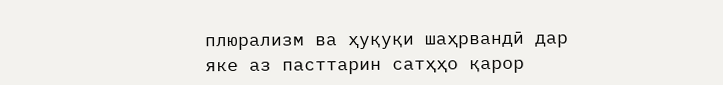плюрализм ва ҳуқуқи шаҳрвандӣ дар яке аз пасттарин сатҳҳо қарор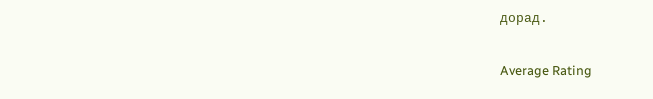дорад.

Average Rating